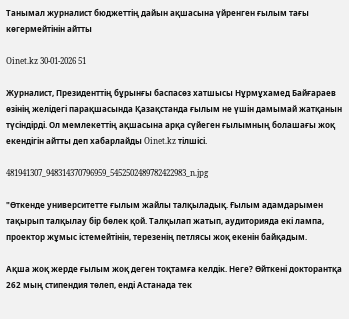Танымал журналист бюджеттің дайын ақшасына үйренген ғылым тағы көгермейтінін айтты

Oinet.kz 30-01-2026 51

Журналист, Президенттің бұрынғы баспасөз хатшысы Нұрмұхамед Байғараев өзінің желідегі парақшасында Қазақстанда ғылым не үшін дамымай жатқанын түсіндірді. Ол мемлекеттің ақшасына арқа сүйеген ғылымның болашағы жоқ екендігін айтты деп хабарлайды Oinet.kz тілшісі.

481941307_948314370796959_5452502489782422983_n.jpg

"Өткенде университетте ғылым жайлы талқыладық. Ғылым адамдарымен тақырып талқылау бір бөлек қой. Талқылап жатып, аудиторияда екі лампа, проектор жұмыс істемейтінін, терезенің петлясы жоқ екенін байқадым.

Ақша жоқ жерде ғылым жоқ деген тоқтамға келдік. Неге? Өйткені докторантқа 262 мың стипендия төлеп, енді Астанада тек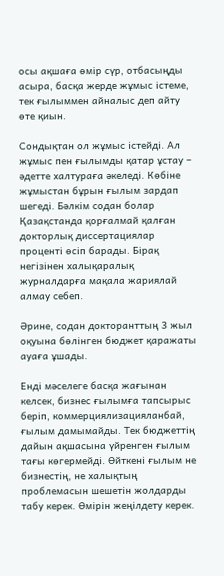осы ақшаға өмір сүр, отбасыңды асыра, басқа жерде жұмыс істеме, тек ғылыммен айналыс деп айту өте қиын.

Сондықтан ол жұмыс істейді. Ал жұмыс пен ғылымды қатар ұстау – әдетте халтураға әкеледі. Көбіне жұмыстан бұрын ғылым зардап шегеді. Бәлкім содан болар Қазақстанда қорғалмай қалған докторлық диссертациялар проценті өсіп барады. Бірақ негізінен халықаралық журналдарға мақала жариялай алмау себеп.

Әрине, содан докторанттың 3 жыл оқуына бөлінген бюджет қаражаты ауаға ұшады.

Енді мәселеге басқа жағынан келсек, бизнес ғылымға тапсырыс беріп, коммерциялизацияланбай, ғылым дамымайды. Тек бюджеттің дайын ақшасына үйренген ғылым тағы көгермейді. Өйткені ғылым не бизнестің, не халықтың проблемасын шешетін жолдарды табу керек. Өмірін жеңілдету керек.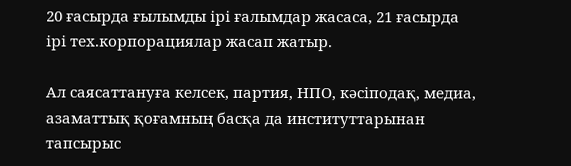20 ғасырда ғылымды ірі ғалымдар жасаса, 21 ғасырда ірі тех.корпорациялар жасап жатыр.

Ал саясаттануға келсек, партия, НПО, кәсіподақ, медиа, азаматтық қоғамның басқа да институттарынан тапсырыс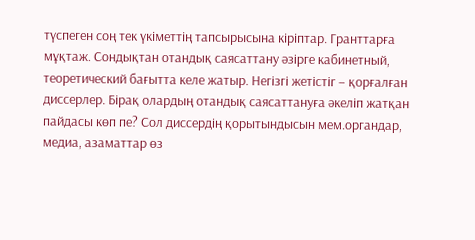түспеген соң тек үкіметтің тапсырысына кіріптар. Гранттарға мұқтаж. Сондықтан отандық саясаттану әзірге кабинетный, теоретический бағытта келе жатыр. Негізгі жетістіr – қорғалған диссерлер. Бірақ олардың отандық саясаттануға әкеліп жатқан пайдасы көп пе? Сол диссердің қорытындысын мем.органдар, медиа, азаматтар өз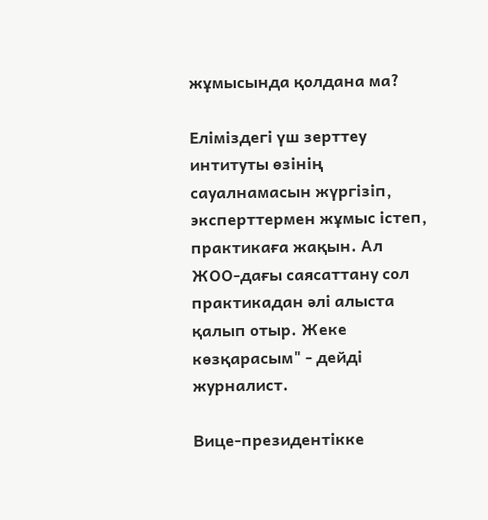жұмысында қолдана ма?

Еліміздегі үш зерттеу интитуты өзінің сауалнамасын жүргізіп, эксперттермен жұмыс істеп, практикаға жақын. Ал ЖОО-дағы саясаттану сол практикадан әлі алыста қалып отыр. Жеке көзқарасым" - дейді журналист.

Вице-президентікке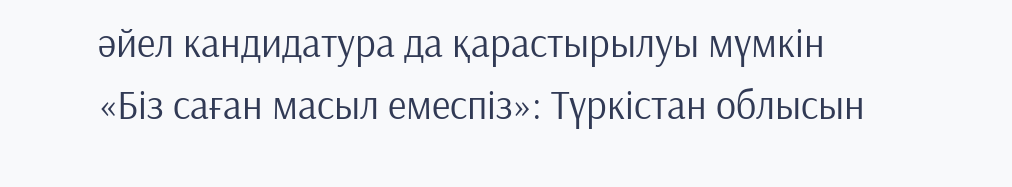әйел кандидатура да қарастырылуы мүмкін
«Біз саған масыл емеспіз»: Түркістан облысын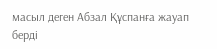масыл деген Абзал Құспанға жауап берді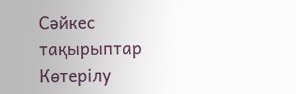Сәйкес тақырыптар
Көтерілу